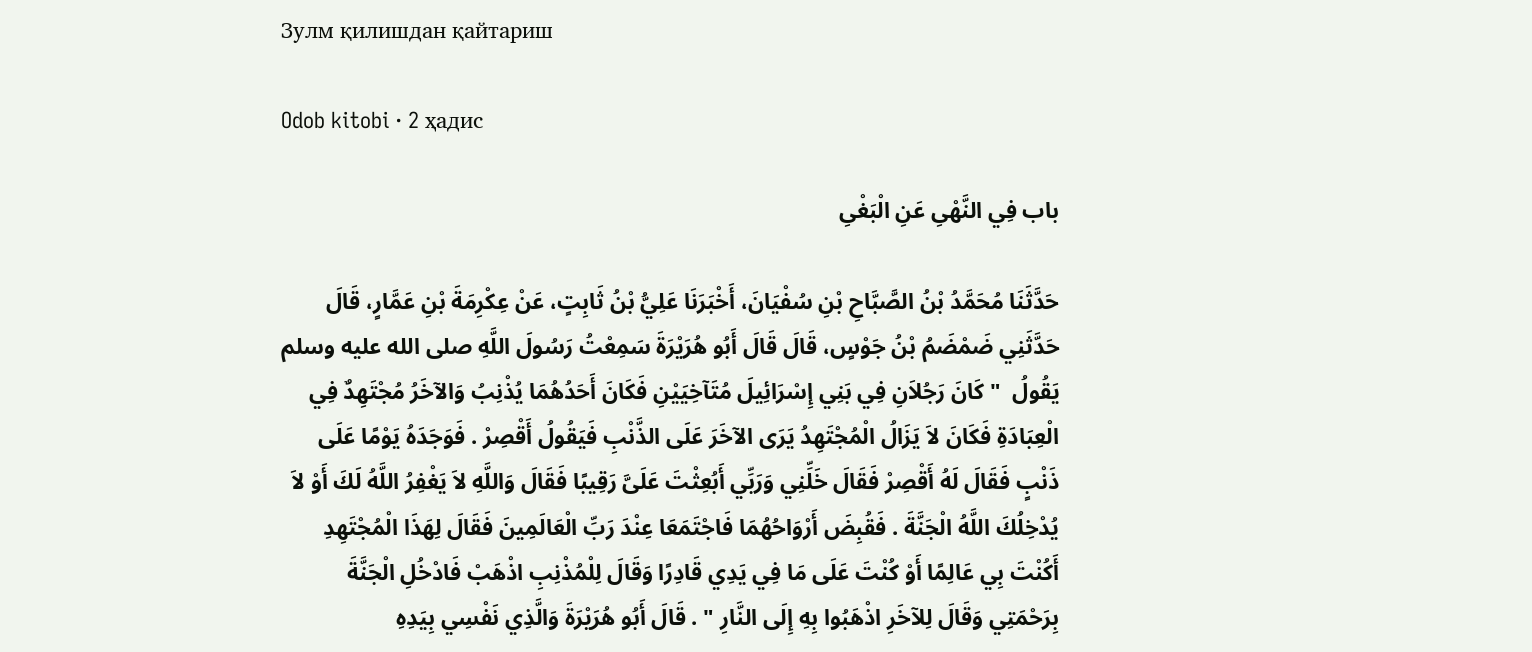Зулм қилишдан қайтариш

Odob kitobi · 2 ҳадис

باب فِي النَّهْىِ عَنِ الْبَغْىِ

حَدَّثَنَا مُحَمَّدُ بْنُ الصَّبَّاحِ بْنِ سُفْيَانَ، أَخْبَرَنَا عَلِيُّ بْنُ ثَابِتٍ، عَنْ عِكْرِمَةَ بْنِ عَمَّارٍ، قَالَ حَدَّثَنِي ضَمْضَمُ بْنُ جَوْسٍ، قَالَ قَالَ أَبُو هُرَيْرَةَ سَمِعْتُ رَسُولَ اللَّهِ صلى الله عليه وسلم يَقُولُ  " كَانَ رَجُلاَنِ فِي بَنِي إِسْرَائِيلَ مُتَآخِيَيْنِ فَكَانَ أَحَدُهُمَا يُذْنِبُ وَالآخَرُ مُجْتَهِدٌ فِي الْعِبَادَةِ فَكَانَ لاَ يَزَالُ الْمُجْتَهِدُ يَرَى الآخَرَ عَلَى الذَّنْبِ فَيَقُولُ أَقْصِرْ . فَوَجَدَهُ يَوْمًا عَلَى ذَنْبٍ فَقَالَ لَهُ أَقْصِرْ فَقَالَ خَلِّنِي وَرَبِّي أَبُعِثْتَ عَلَىَّ رَقِيبًا فَقَالَ وَاللَّهِ لاَ يَغْفِرُ اللَّهُ لَكَ أَوْ لاَ يُدْخِلُكَ اللَّهُ الْجَنَّةَ . فَقُبِضَ أَرْوَاحُهُمَا فَاجْتَمَعَا عِنْدَ رَبِّ الْعَالَمِينَ فَقَالَ لِهَذَا الْمُجْتَهِدِ أَكُنْتَ بِي عَالِمًا أَوْ كُنْتَ عَلَى مَا فِي يَدِي قَادِرًا وَقَالَ لِلْمُذْنِبِ اذْهَبْ فَادْخُلِ الْجَنَّةَ بِرَحْمَتِي وَقَالَ لِلآخَرِ اذْهَبُوا بِهِ إِلَى النَّارِ " . قَالَ أَبُو هُرَيْرَةَ وَالَّذِي نَفْسِي بِيَدِهِ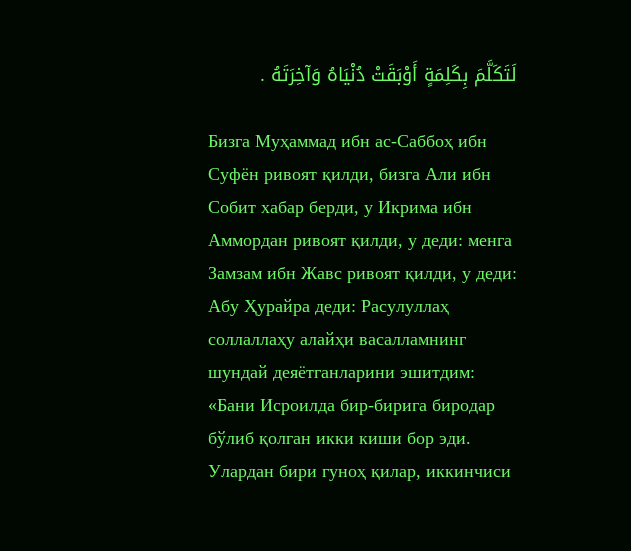لَتَكَلَّمَ بِكَلِمَةٍ أَوْبَقَتْ دُنْيَاهُ وَآخِرَتَهُ .

Бизга Муҳаммад ибн ас-Саббоҳ ибн Суфён ривоят қилди, бизга Али ибн Собит хабар берди, у Икрима ибн Аммордан ривоят қилди, у деди: менга Замзам ибн Жавс ривоят қилди, у деди: Абу Ҳурайра деди: Расулуллаҳ соллаллаҳу алайҳи васалламнинг шундай деяётганларини эшитдим: «Бани Исроилда бир-бирига биродар бўлиб қолган икки киши бор эди. Улардан бири гуноҳ қилар, иккинчиси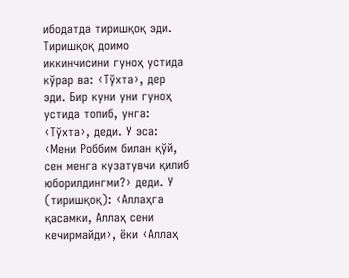ибодатда тиришқоқ эди. Тиришқоқ доимо иккинчисини гуноҳ устида кўрар ва: ‹Тўхта›, дер эди. Бир куни уни гуноҳ устида топиб, унга: ‹Тўхта›, деди. У эса: ‹Мени Роббим билан қўй, сен менга кузатувчи қилиб юборилдингми?› деди. У (тиришқоқ): ‹Аллаҳга қасамки, Аллаҳ сени кечирмайди›, ёки ‹Аллаҳ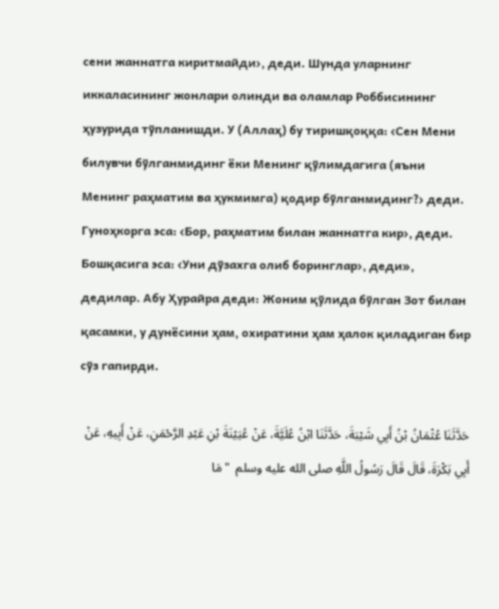сени жаннатга киритмайди›, деди. Шунда уларнинг иккаласининг жонлари олинди ва оламлар Роббисининг ҳузурида тўпланишди. У (Аллаҳ) бу тиришқоққа: ‹Сен Мени билувчи бўлганмидинг ёки Менинг қўлимдагига (яъни Менинг раҳматим ва ҳукмимга) қодир бўлганмидинг?› деди. Гуноҳкорга эса: ‹Бор, раҳматим билан жаннатга кир›, деди. Бошқасига эса: ‹Уни дўзахга олиб боринглар›, деди», дедилар. Абу Ҳурайра деди: Жоним қўлида бўлган Зот билан қасамки, у дунёсини ҳам, охиратини ҳам ҳалок қиладиган бир сўз гапирди.

حَدَّثَنَا عُثْمَانُ بْنُ أَبِي شَيْبَةَ، حَدَّثَنَا ابْنُ عُلَيَّةَ، عَنْ عُيَيْنَةَ بْنِ عَبْدِ الرَّحْمَنِ، عَنْ أَبِيهِ، عَنْ أَبِي بَكْرَةَ، قَالَ قَالَ رَسُولُ اللَّهِ صلى الله عليه وسلم  " مَا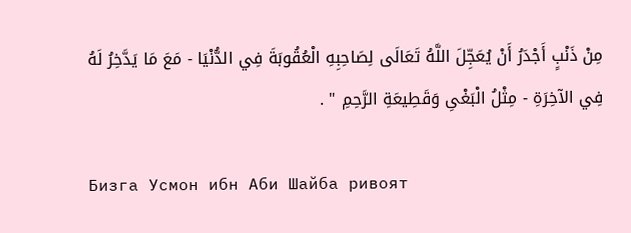مِنْ ذَنْبٍ أَجْدَرُ أَنْ يُعَجِّلَ اللَّهُ تَعَالَى لِصَاحِبِهِ الْعُقُوبَةَ فِي الدُّنْيَا - مَعَ مَا يَدَّخِرُ لَهُ فِي الآخِرَةِ - مِثْلُ الْبَغْىِ وَقَطِيعَةِ الرَّحِمِ " .

Бизга Усмон ибн Аби Шайба ривоят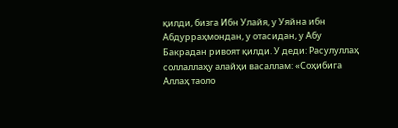қилди, бизга Ибн Улайя, у Уяйна ибн Абдурраҳмондан, у отасидан, у Абу Бакрадан ривоят қилди. У деди: Расулуллаҳ соллаллаҳу алайҳи васаллам: «Соҳибига Аллаҳ таоло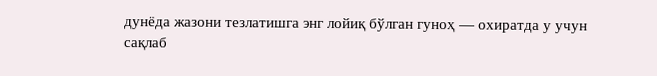дунёда жазони тезлатишга энг лойиқ бўлган гуноҳ — охиратда у учун сақлаб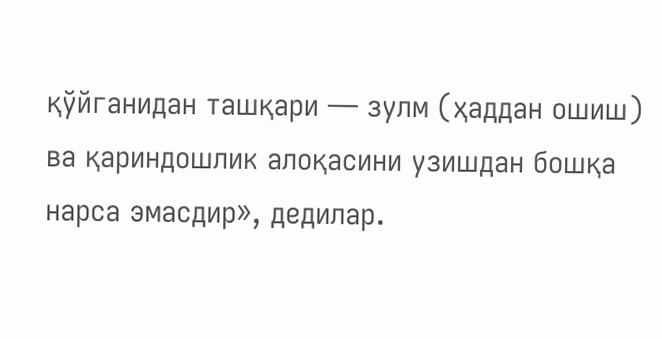қўйганидан ташқари — зулм (ҳаддан ошиш) ва қариндошлик алоқасини узишдан бошқа нарса эмасдир», дедилар.